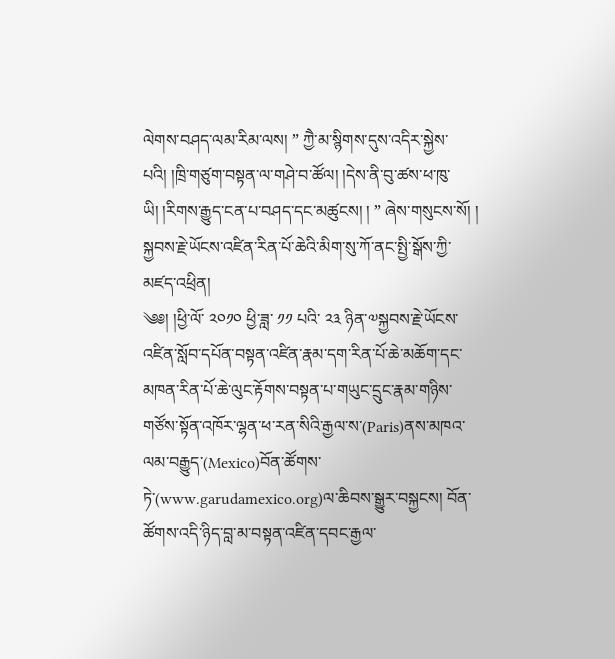ལེགས་བཤད་ལམ་རིམ་ལས། ” ཀྱཻ་མ་སྙིགས་དུས་འདིར་སྐྱེས་པའི། །ཁྲི་གཙུག་བསྟན་ལ་གཤེ་བ་ཚོལ། །དེས་ནི་བུ་ཚས་ཕ་ཁུ་ཡི། །རིགས་རྒྱུད་ངན་པ་བཤད་དང་མཚུངས། ། ” ཞེས་གསུངས་སོ། །
སྐྱབས་རྗེ་ཡོངས་འཛིན་རིན་པོ་ཆེའི་མིག་སུ་ཀོ་ནང་སྤྱི་སྒོས་ཀྱི་མཛད་འཕྲིན།
༄༅། །ཕྱི་ལོ་ ༢༠༡༠ ཕྱི་ཟླ་ ༡༡ པའི་ ༢༣ ཉིན་༧སྐྱབས་རྗེ་ཡོངས་འཛིན་སློབ་དཔོན་བསྟན་འཛིན་རྣམ་དག་རིན་པོ་ཆེ་མཆོག་དང་མཁན་རིན་པོ་ཆེ་ལུང་རྟོགས་བསྟན་པ་གཡུང་དྲུང་རྣམ་གཉིས་གཙོས་སྟོན་འཁོར་ལྷན་ཕ་རན་སིའི་རྒྱལ་ས་(Paris)ནས་མཁའ་ལམ་བརྒྱུད་(Mexico)བོན་ཚོགས་ཏེ་(www.garudamexico.org)ལ་ཆིབས་སྒྱུར་བསྐྱངས། བོན་ཚོགས་འདི་ཉིད་བླ་མ་བསྟན་འཛིན་དབང་རྒྱལ་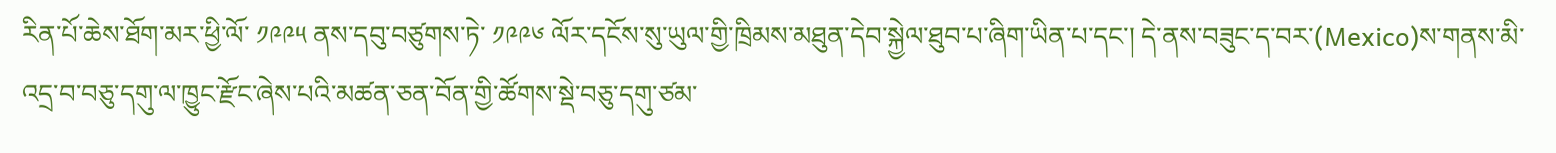རིན་པོ་ཆེས་ཐོག་མར་ཕྱི་ལོ་ ༡༩༩༥ ནས་དབུ་བཙུགས་ཏེ་ ༡༩༩༦ ལོར་དངོས་སུ་ཡུལ་གྱི་ཁྲིམས་མཐུན་དེབ་སྐྱེལ་ཐུབ་པ་ཞིག་ཡིན་པ་དང་། དེ་ནས་བཟུང་ད་བར་(Mexico)ས་གནས་མི་འདྲ་བ་བཅུ་དགུ་ལ་ཁྱུང་རྫོང་ཞེས་པའི་མཚན་ཅན་བོན་གྱི་ཚོགས་སྡེ་བཅུ་དགུ་ཙམ་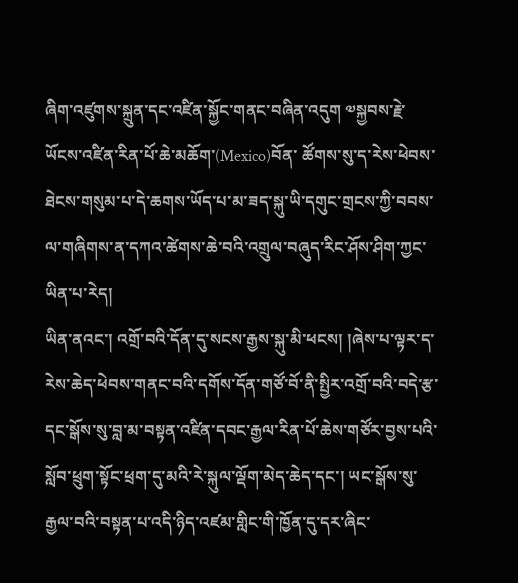ཞིག་འཛུགས་སྐྲུན་དང་འཛིན་སྐྱོང་གནང་བཞིན་འདུག ༧སྐྱབས་རྗེ་ཡོངས་འཛིན་རིན་པོ་ཆེ་མཆོག་(Mexico)བོན་ ཚོགས་སུ་ད་རེས་ཕེབས་ཐེངས་གསུམ་པ་དེ་ཆགས་ཡོད་པ་མ་ཟད་སྐུ་ཡི་དགུང་གྲངས་ཀྱི་བབས་ལ་གཞིགས་ན་དཀའ་ཚེགས་ཆེ་བའི་འགྲུལ་བཞུད་རིང་ཤོས་ཤིག་ཀྱང་ཡིན་པ་རེད།
ཡིན་ནའང་། འགྲོ་བའི་དོན་དུ་སངས་རྒྱས་སྐུ་མི་ཕངས། །ཞེས་པ་ལྟར་ད་རེས་ཆེད་ཕེབས་གནང་བའི་དགོས་དོན་གཙོ་བོ་ནི་སྤྱིར་འགྲོ་བའི་བདེ་རྩ་དང་སྒོས་སུ་བླ་མ་བསྟན་འཛིན་དབང་རྒྱལ་རིན་པོ་ཆེས་གཙོར་བྱས་པའི་སློབ་ཕྲུག་སྟོང་ཕྲག་དུ་མའི་རེ་སྐུལ་ལྡོག་མེད་ཆེད་དང་། ཡང་སྒོས་སུ་རྒྱལ་བའི་བསྟན་པ་འདི་ཉིད་འཛམ་གླིང་གི་ཁྱོན་དུ་དར་ཞིང་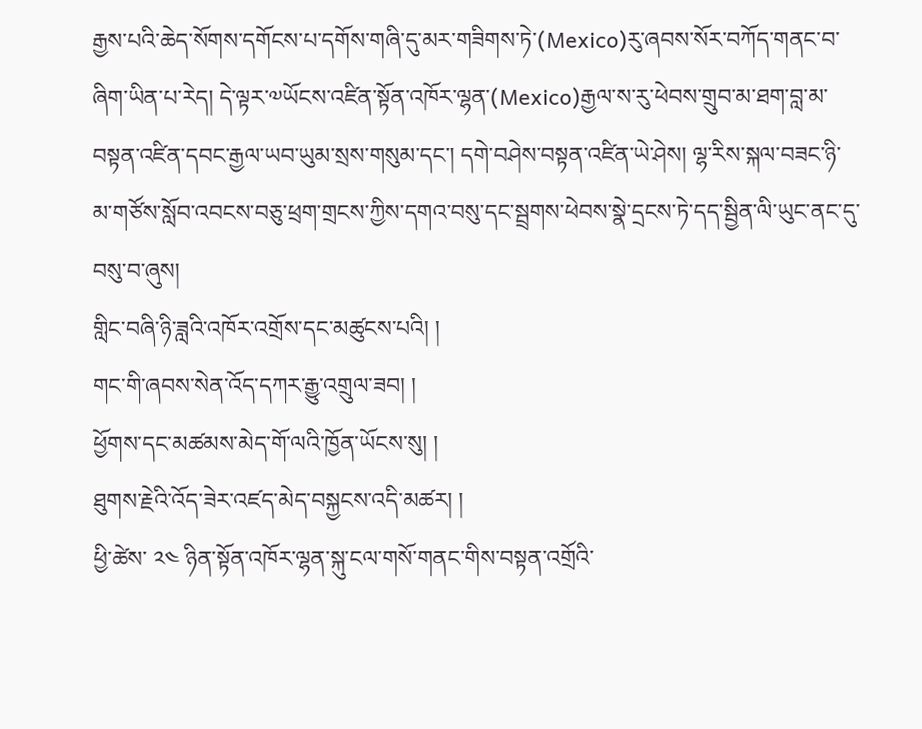རྒྱས་པའི་ཆེད་སོགས་དགོངས་པ་དགོས་གཞི་དུ་མར་གཟིགས་ཏེ་(Mexico)རུ་ཞབས་སོར་བཀོད་གནང་བ་ཞིག་ཡིན་པ་རེད། དེ་ལྟར་༧ཡོངས་འཛིན་སྟོན་འཁོར་ལྷན་(Mexico)རྒྱལ་ས་རུ་ཕེབས་གྲུབ་མ་ཐག་བླ་མ་བསྟན་འཛིན་དབང་རྒྱལ་ཡབ་ཡུམ་སྲས་གསུམ་དང་། དགེ་བཤེས་བསྟན་འཛིན་ཡེ་ཤེས། ལྷ་རིས་སྐལ་བཟང་ཉི་མ་གཙོས་སློབ་འབངས་བཅུ་ཕྲག་གྲངས་ཀྱིས་དགའ་བསུ་དང་སྦྲགས་ཕེབས་སྣེ་དྲངས་ཏེ་དད་སྦྱིན་ལི་ཡུང་ནང་དུ་བསུ་བ་ཞུས།
གླིང་བཞི་ཉི་ཟླའི་འཁོར་འགྲོས་དང་མཚུངས་པའི། །
གང་གི་ཞབས་སེན་འོད་དཀར་རྒྱུ་འགྲུལ་ཟབ། །
ཕྱོགས་དང་མཚམས་མེད་གོ་ལའི་ཁྱོན་ཡོངས་སུ། །
ཐུགས་རྗེའི་འོད་ཟེར་འཛད་མེད་བསྐྱངས་འདི་མཚར། །
ཕྱི་ཚེས་ ༢༤ ཉིན་སྟོན་འཁོར་ལྷན་སྐུ་ངལ་གསོ་གནང་གིས་བསྟན་འགྲོའི་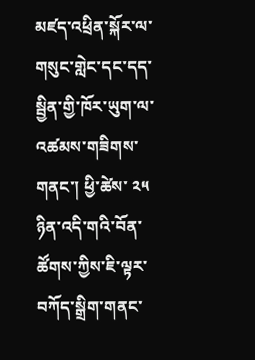མཛད་འཕྲིན་སྐོར་ལ་གསུང་གླེང་དང་དད་སྦྱིན་གྱི་ཁོར་ཡུག་ལ་འཚམས་གཟིགས་གནང་། ཕྱི་ཚེས་ ༢༥ ཉིན་འདི་གའི་བོན་ཚོགས་ཀྱིས་ཇི་ལྟར་བཀོད་སྒྲིག་གནང་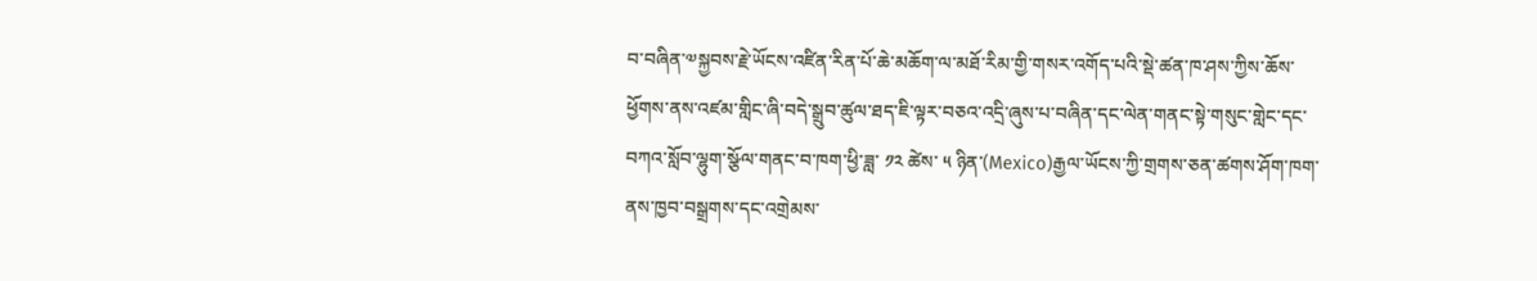བ་བཞིན་༧སྐྱབས་རྗེ་ཡོངས་འཛིན་རིན་པོ་ཆེ་མཆོག་ལ་མཐོ་རིམ་གྱི་གསར་འགོད་པའི་སྡེ་ཚན་ཁ་ཤས་ཀྱིས་ཆོས་ཕྱོགས་ནས་འཛམ་གླིང་ཞི་བདེ་སྒྲུབ་ཚུལ་ཐད་ཇི་ལྟར་བཅའ་འདྲི་ཞུས་པ་བཞིན་དང་ལེན་གནང་སྟེ་གསུང་གླེང་དང་བཀའ་སློབ་ལྷུག་སྩོལ་གནང་བ་ཁག་ཕྱི་ཟླ་ ༡༢ ཚེས་ ༥ ཉིན་(Mexico)རྒྱལ་ཡོངས་ཀྱི་གྲགས་ཅན་ཚགས་ཤོག་ཁག་ནས་ཁྱབ་བསྒྲགས་དང་འགྲེམས་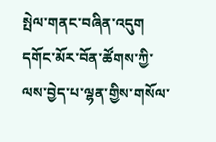སྤེལ་གནང་བཞིན་འདུག དགོང་མོར་བོན་ཚོགས་ཀྱི་ལས་བྱེད་པ་ལྷན་གྱིས་གསོལ་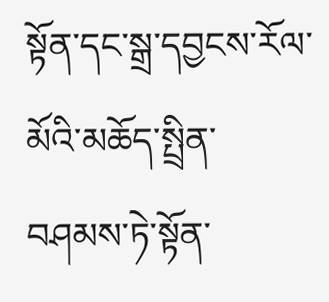སྟོན་དང་སྒྲ་དབྱངས་རོལ་མོའི་མཆོད་སྤྲིན་བཤམས་ཏེ་སྟོན་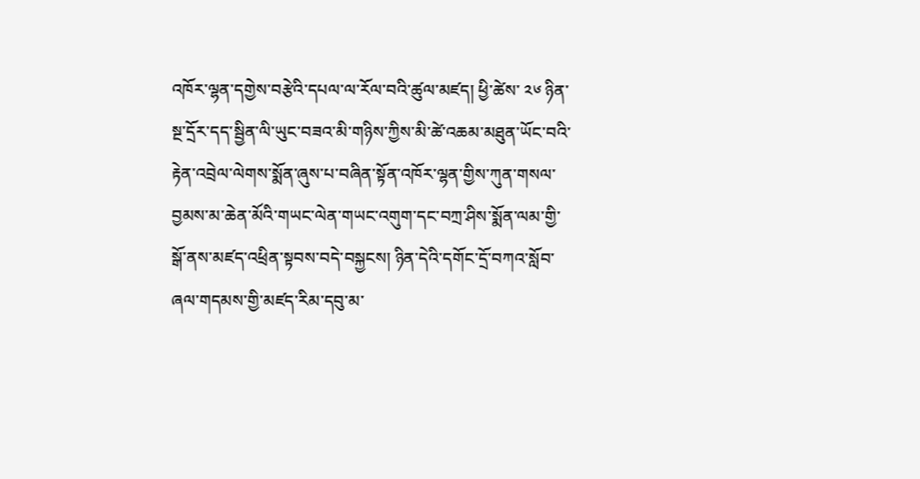འཁོར་ལྷན་དགྱེས་བརྩེའི་དཔལ་ལ་རོལ་བའི་ཚུལ་མཛད། ཕྱི་ཚེས་ ༢༦ ཉིན་སྔ་དྲོར་དད་སྦྱིན་ལི་ཡུང་བཟའ་མི་གཉིས་ཀྱིས་མི་ཚེ་འཆམ་མཐུན་ཡོང་བའི་ རྟེན་འབྲེལ་ལེགས་སྨོན་ཞུས་པ་བཞིན་སྟོན་འཁོར་ལྷན་གྱིས་ཀུན་གསལ་བྱམས་མ་ཆེན་མོའི་གཡང་ལེན་གཡང་འགུག་དང་བཀྲ་ཤིས་སྨོན་ལམ་གྱི་སྒོ་ནས་མཛད་འཕྲིན་སྟབས་བདེ་བསྐྱངས། ཉིན་དེའི་དགོང་དྲོ་བཀའ་སློབ་ཞལ་གདམས་གྱི་མཛད་རིམ་དབུ་མ་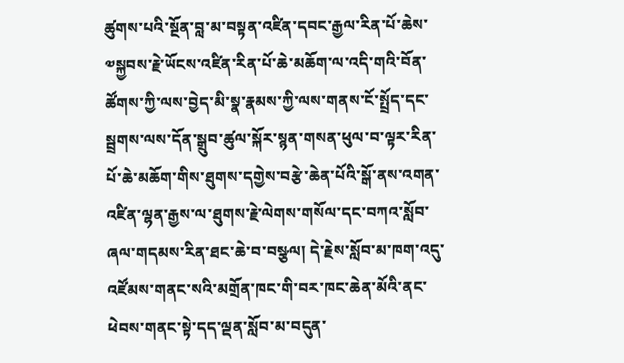ཚུགས་པའི་སྔོན་བླ་མ་བསྟན་འཛིན་དབང་རྒྱལ་རིན་པོ་ཆེས་༧སྐྱབས་རྗེ་ཡོངས་འཛིན་རིན་པོ་ཆེ་མཆོག་ལ་འདི་གའི་བོན་ཚོགས་ཀྱི་ལས་བྱེད་མི་སྣ་རྣམས་ཀྱི་ལས་གནས་ངོ་སྤྲོད་དང་སྦྲགས་ལས་དོན་སྒྲུབ་ཚུལ་སྐོར་སྙན་གསན་ཕུལ་བ་ལྟར་རིན་པོ་ཆེ་མཆོག་གིས་ཐུགས་དགྱེས་བརྩེ་ཆེན་པོའི་སྒོ་ནས་འགན་འཛིན་ལྷན་རྒྱས་ལ་ཐུགས་རྗེ་ལེགས་གསོལ་དང་བཀའ་སློབ་ཞལ་གདམས་རིན་ཐང་ཆེ་བ་བསྩལ། དེ་རྗེས་སློབ་མ་ཁག་འདུ་འཛོམས་གནང་སའི་མགྲོན་ཁང་གི་བར་ཁང་ཆེན་མོའི་ནང་ཕེབས་གནང་སྟེ་དད་ལྡན་སློབ་མ་བདུན་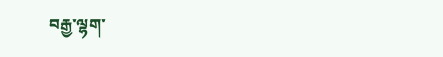བརྒྱ་ལྷག་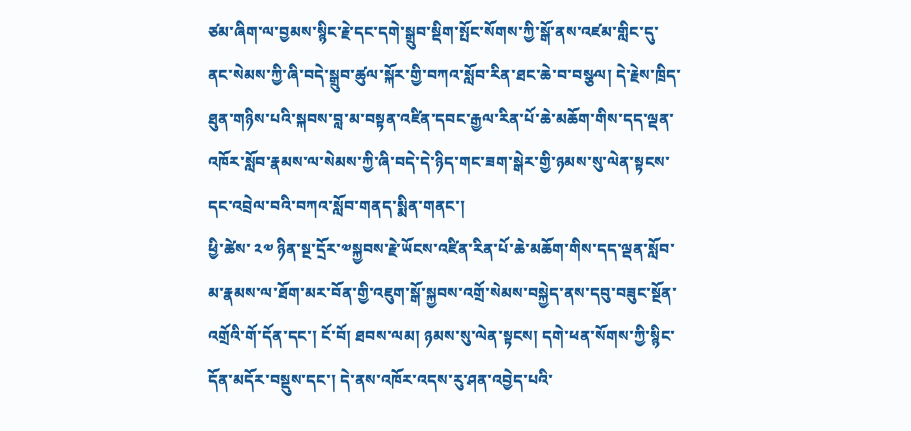ཙམ་ཞིག་ལ་བྱམས་སྙིང་རྗེ་དང་དགེ་སྒྲུབ་སྡིག་སྤོང་སོགས་ཀྱི་སྒོ་ནས་འཛམ་གླིང་དུ་ནང་སེམས་ཀྱི་ཞི་བདེ་སྒྲུབ་ཚུལ་སྐོར་གྱི་བཀའ་སློབ་རིན་ཐང་ཆེ་བ་བསྩལ། དེ་རྗེས་ཁྲིད་ཐུན་གཉིས་པའི་སྐབས་བླ་མ་བསྟན་འཛིན་དབང་རྒྱལ་རིན་པོ་ཆེ་མཆོག་གིས་དད་ལྡན་འཁོར་སློབ་རྣམས་ལ་སེམས་ཀྱི་ཞི་བདེ་དེ་ཉིད་གང་ཟག་སྒེར་གྱི་ཉམས་སུ་ལེན་སྟངས་དང་འབྲེལ་བའི་བཀའ་སློབ་གནད་སྨིན་གནང་།
ཕྱི་ཚེས་ ༢༧ ཉིན་སྔ་དྲོར་༧སྐྱབས་རྗེ་ཡོངས་འཛིན་རིན་པོ་ཆེ་མཆོག་གིས་དད་ལྡན་སློབ་མ་རྣམས་ལ་ཐོག་མར་བོན་གྱི་འཇུག་སྒོ་སྐྱབས་འགྲོ་སེམས་བསྐྱེད་ནས་དབུ་བཟུང་སྔོན་འགྲོའི་གོ་དོན་དང་། ངོ་བོ། ཐབས་ལམ། ཉམས་སུ་ལེན་སྟངས། དགེ་ཕན་སོགས་ཀྱི་སྙིང་དོན་མདོར་བསྡུས་དང་། དེ་ནས་འཁོར་འདས་རུ་ཤན་འབྱེད་པའི་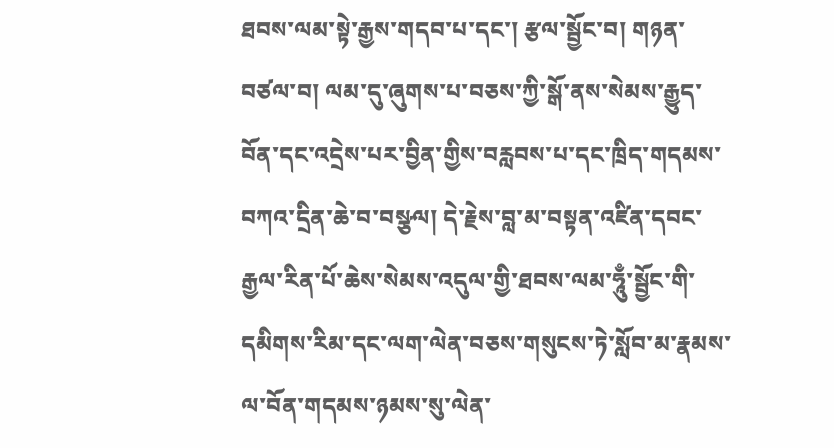ཐབས་ལམ་སྟེ་རྒྱས་གདབ་པ་དང་། རྩལ་སྦྱོང་བ། གཉན་བཙལ་བ། ལམ་དུ་ཞུགས་པ་བཅས་ཀྱི་སྒོ་ནས་སེམས་རྒྱུད་བོན་དང་འདྲེས་པར་བྱིན་གྱིས་བརླབས་པ་དང་ཁྲིད་གདམས་བཀའ་དྲིན་ཆེ་བ་བསྩལ། དེ་རྗེས་བླ་མ་བསྟན་འཛིན་དབང་རྒྱལ་རིན་པོ་ཆེས་སེམས་འདུལ་གྱི་ཐབས་ལམ་ཧཱུྃ་སྦྱོང་གི་དམིགས་རིམ་དང་ལག་ལེན་བཅས་གསུངས་ཏེ་སློབ་མ་རྣམས་ལ་བོན་གདམས་ཉམས་སུ་ལེན་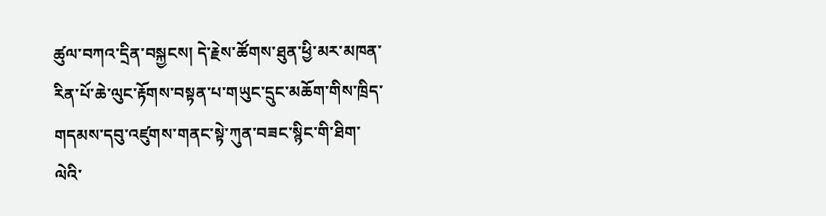ཚུལ་བཀའ་དྲིན་བསྐྱངས། དེ་རྗེས་ཚོགས་ཐུན་ཕྱི་མར་མཁན་རིན་པོ་ཆེ་ལུང་རྟོགས་བསྟན་པ་གཡུང་དྲུང་མཆོག་གིས་ཁྲིད་གདམས་དབུ་འཛུགས་གནང་སྟེ་ཀུན་བཟང་སྙིང་གི་ཐིག་ལེའི་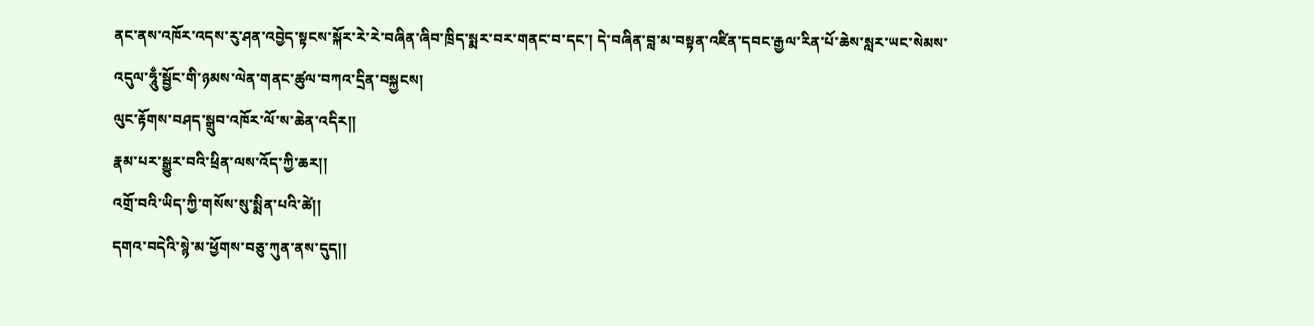ནང་ནས་འཁོར་འདས་རུ་ཤན་འབྱེད་སྟངས་སྐོར་རེ་རེ་བཞིན་ཞིབ་ཁྲིད་སྨར་བར་གནང་བ་དང་། དེ་བཞིན་བླ་མ་བསྟན་འཛིན་དབང་རྒྱལ་རིན་པོ་ཆེས་སླར་ཡང་སེམས་འདུལ་ཧཱུྃ་སྦྱོང་གི་ཉམས་ལེན་གནང་ཚུལ་བཀའ་དྲིན་བསྐྱངས།
ལུང་རྟོགས་བཤད་སྒྲུབ་འཁོར་ལོ་ས་ཆེན་འདིར།།
རྣམ་པར་སྒྱུར་བའི་ཕྲིན་ལས་འོད་ཀྱི་ཆར།།
འགྲོ་བའི་ཡིད་ཀྱི་གསོས་སུ་སྨིན་པའི་ཚེ།།
དགའ་བདེའི་སྙེ་མ་ཕྱོགས་བཅུ་ཀུན་ནས་དུད།།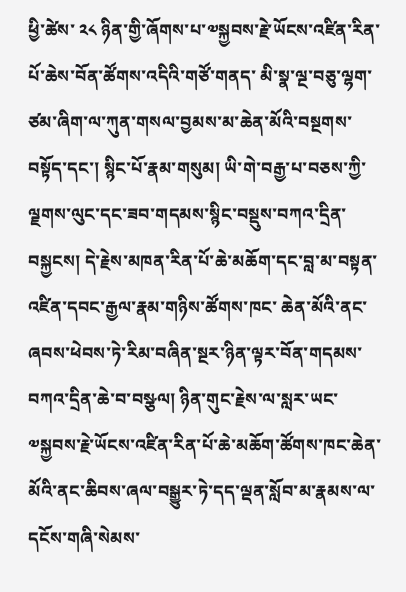ཕྱི་ཚེས་ ༢༨ ཉིན་གྱི་ཞོགས་པ་༧སྐྱབས་རྗེ་ཡོངས་འཛིན་རིན་པོ་ཆེས་བོན་ཚོགས་འདིའི་གཙོ་གནད་ མི་སྣ་ལྔ་བཅུ་ལྷག་ཙམ་ཞིག་ལ་ཀུན་གསལ་བྱམས་མ་ཆེན་མོའི་བསྔགས་བསྟོད་དང་། སྙིང་པོ་རྣམ་གསུམ། ཡི་གེ་བརྒྱ་པ་བཅས་ཀྱི་ལྗགས་ལུང་དང་ཟབ་གདམས་སྙིང་བསྡུས་བཀའ་དྲིན་བསྐྱངས། དེ་རྗེས་མཁན་རིན་པོ་ཆེ་མཆོག་དང་བླ་མ་བསྟན་འཛིན་དབང་རྒྱལ་རྣམ་གཉིས་ཚོགས་ཁང་ ཆེན་མོའི་ནང་ཞབས་ཕེབས་ཏེ་རིམ་བཞིན་སྔར་ཉིན་ལྟར་བོན་གདམས་བཀའ་དྲིན་ཆེ་བ་བསྩལ། ཉིན་གུང་རྗེས་ལ་སླར་ཡང་༧སྐྱབས་རྗེ་ཡོངས་འཛིན་རིན་པོ་ཆེ་མཆོག་ཚོགས་ཁང་ཆེན་ མོའི་ནང་ཆིབས་ཞལ་བསྒྱུར་ཏེ་དད་ལྡན་སློབ་མ་རྣམས་ལ་དངོས་གཞི་སེམས་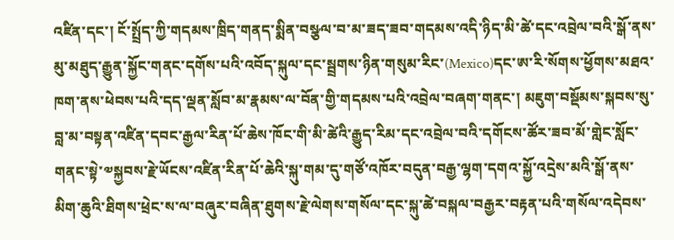འཛིན་དང་། ངོ་སྤྲོད་ཀྱི་གདམས་ཁྲིད་གནད་སྨིན་བསྩལ་བ་མ་ཟད་ཟབ་གདམས་འདི་ཉིད་མི་ཚེ་དང་འབྲེལ་བའི་སྒོ་ནས་མུ་མཐུད་རྒྱུན་སྐྱོང་གནང་དགོས་པའི་འབོད་སྐུལ་དང་སྦྲགས་ཉིན་གསུམ་རིང་(Mexico)དང་ཨ་རི་སོགས་ཕྱོགས་མཐའ་ཁག་ནས་ཕེབས་པའི་དད་ལྡན་སློབ་མ་རྣམས་ལ་བོན་གྱི་གདམས་པའི་འབྲེལ་བཞག་གནང་། མཇུག་བསྡོམས་སྐབས་སུ་བླ་མ་བསྟན་འཛིན་དབང་རྒྱལ་རིན་པོ་ཆེས་ཁོང་གི་མི་ཚེའི་རྒྱུད་རིམ་དང་འབྲེལ་བའི་དགོངས་ཚོར་ཟབ་མོ་གླེང་སློང་གནང་སྟེ་༧སྐྱབས་རྗེ་ཡོངས་འཛིན་རིན་པོ་ཆེའི་སྐུ་གམ་དུ་གཙོ་འཁོར་བདུན་བརྒྱ་ལྷག་དགའ་སྐྱོ་འདྲེས་མའི་སྒོ་ནས་མིག་ཆུའི་ཐིགས་ཕྲེང་ས་ལ་བཞུར་བཞིན་ཐུགས་རྗེ་ལེགས་གསོལ་དང་སྐུ་ཚེ་བསྐལ་བརྒྱར་བརྟན་པའི་གསོལ་འདེབས་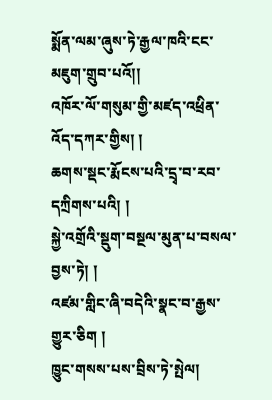སྨོན་ལམ་ཞུས་ཏེ་རྒྱལ་ཁའི་ངང་མཇུག་གྲུབ་པའོ།།
འཁོར་ལོ་གསུམ་གྱི་མཛད་འཕྲིན་འོད་དཀར་གྱིས། །
ཆགས་སྡང་རྨོངས་པའི་དྲྭ་བ་རབ་དཀྲིགས་པའི། །
སྐྱེ་འགྲོའི་སྡུག་བསྔལ་མུན་པ་བསལ་བྱས་ཏེ། །
འཛམ་གླིང་ཞི་བདེའི་སྣང་བ་རྒྱས་གྱུར་ཅིག །
ཁྱུང་གསས་པས་བྲིས་ཏེ་སྤེལ།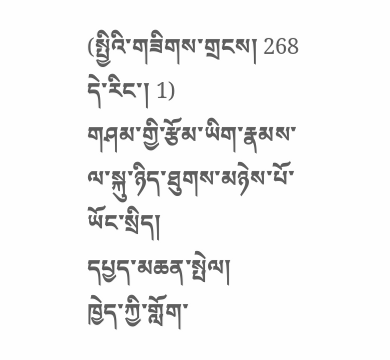(སྤྱིའི་གཟིགས་གྲངས། 268 དེ་རིང་། 1)
གཤམ་གྱི་རྩོམ་ཡིག་རྣམས་ལ་སྐུ་ཉིད་ཐུགས་མཉེས་པོ་ཡོང་སྲིད།
དཔྱད་མཆན་སྤེལ།
ཁྱེད་ཀྱི་གློག་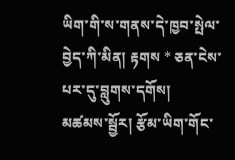ཡིག་གི་ས་གནས་དེ་ཁྱབ་སྤེལ་བྱེད་ཀི་མིན། རྟགས * ཅན་ངེས་པར་དུ་བླུགས་དགོས།
མཚམས་སྦྱོར། རྩོམ་ཡིག་གོང་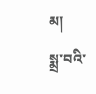མ།
སྨྲ་བའི་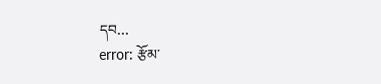དབ…
error: རྩོམ་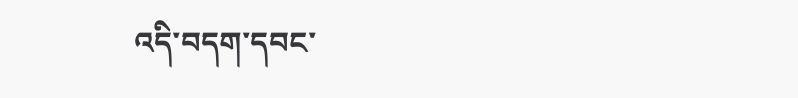འདི་བདག་དབང་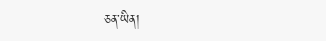ཅན་ཡིན།